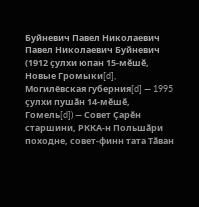Буйневич Павел Николаевич
Павел Николаевич Буйневич (1912 ҫулхи юпан 15-мӗшӗ, Новые Громыки[d], Могилёвская губерния[d] — 1995 ҫулхи пушӑн 14-мӗшӗ, Гомель[d]) — Совет Ҫарӗн старшини, РККА-н Польшӑри походне, совет-финн тата Тӑван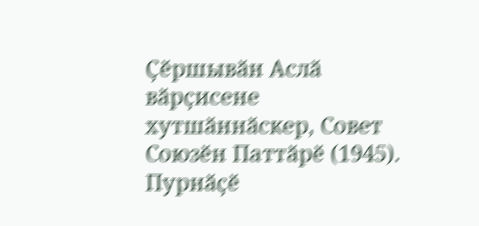Ҫӗршывӑн Аслӑ вӑрҫисене хутшӑннӑскер, Совет Союзӗн Паттӑрӗ (1945).
Пурнӑҫӗ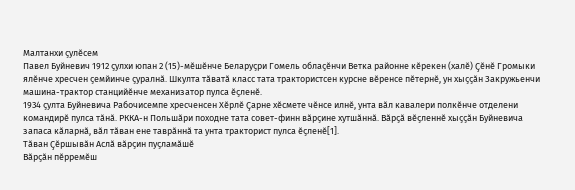Малтанхи ҫулӗсем
Павел Буйневич 1912 ҫулхи юпан 2 (15)-мӗшӗнче Беларуҫри Гомель облаҫӗнчи Ветка районне кӗрекен (халӗ) Ҫӗнӗ Громыки ялӗнче хресчен ҫемйинче ҫуралнӑ. Шкулта тӑватӑ класс тата трактористсен курсне вӗренсе пӗтернӗ, ун хыҫҫӑн Закружьенчи машина-трактор станцийӗнче механизатор пулса ӗҫленӗ.
1934 ҫулта Буйневича Рабочисемпе хресченсен Хӗрлӗ Ҫарне хӗсмете чӗнсе илнӗ, унта вӑл кавалери полкӗнче отделени командирӗ пулса тӑнӑ. РККА-н Польшӑри походне тата совет-финн вӑрҫине хутшӑннӑ. Вӑрҫӑ вӗҫленнӗ хыҫҫӑн Буйневича запаса кӑларнӑ, вӑл тӑван ене таврӑннӑ та унта тракторист пулса ӗҫленӗ[1].
Тӑван Ҫӗршывӑн Аслӑ вӑрҫин пуҫламӑшӗ
Вӑрҫӑн пӗрремӗш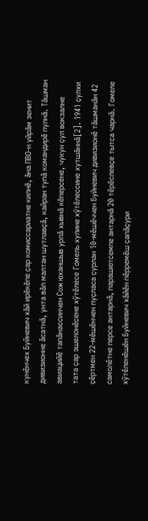кунӗнчех Буйневич хӑй ирӗкӗпе ҫар комиссариатне килнӗ, ӑна ПВО-н уйрӑм зенит дивизионне ӑсатнӑ, унта вӑл малтан шутлавҫӑ, кайран тупӑ командирӗ пулнӑ. Тӑшман авиацийӗ тапӑнассинчен Сож юханшыв урлӑ хывнӑ кӗперсене, чукун ҫул вокзалне тата ҫар эшелонӗсене хӳтӗлесе Гомель хулине хӳтӗлессине хутшӑннӑ[2]. 1941 ҫулхи ҫӗртмен 22-мӗшӗнчен пуҫласа ҫурлан 10-мӗшӗччен Буйневич дивизионӗ тӑшманӑн 42 самолётне персе антарнӑ, парашютсемпе антарнӑ 20 тӗрӗслевҫе тытса чарнӑ. Гомеле хӳтӗленӗшӗн Буйневич хӑйӗн пӗрремӗш ҫапӑҫури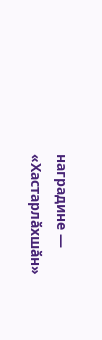наградине — «Хастарлӑхшӑн»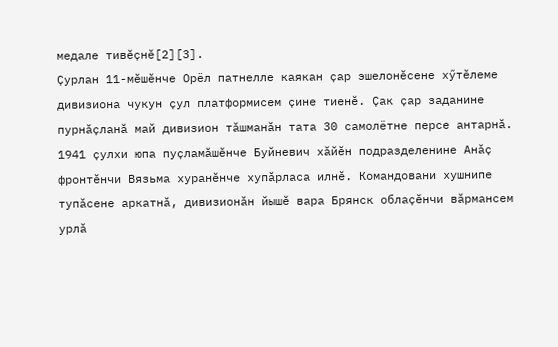медале тивӗҫнӗ[2][3].
Ҫурлан 11-мӗшӗнче Орёл патнелле каякан ҫар эшелонӗсене хӳтӗлеме дивизиона чукун ҫул платформисем ҫине тиенӗ. Ҫак ҫар заданине пурнӑҫланӑ май дивизион тӑшманӑн тата 30 самолётне персе антарнӑ. 1941 ҫулхи юпа пуҫламӑшӗнче Буйневич хӑйӗн подразделенине Анӑҫ фронтӗнчи Вязьма хуранӗнче хупӑрласа илнӗ. Командовани хушнипе тупӑсене аркатнӑ, дивизионӑн йышӗ вара Брянск облаҫӗнчи вӑрмансем урлӑ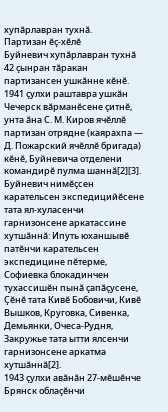хупӑрлавран тухнӑ.
Партизан ӗҫ-хӗлӗ
Буйневич хупӑрлавран тухнӑ 42 ҫынран тӑракан партизансен ушкӑнне кӗнӗ. 1941 ҫулхи раштавра ушкӑн Чечерск вӑрманӗсене ҫитнӗ, унта ӑна С. М. Киров ячӗллӗ партизан отрядне (каярахпа — Д. Пожарский ячӗллӗ бригада) кӗнӗ, Буйневича отделени командирӗ пулма шаннӑ[2][3].
Буйневич нимӗҫсен карательсен экспедицийӗсене тата ял-хуласенчи гарнизонсене аркатассине хутшӑннӑ: Ипуть юханшывӗ патӗнчи карательсен экспедицине пӗтерме, Софиевка блокадинчен тухассишӗн пынӑ ҫапӑҫусене, Ҫӗнӗ тата Кивӗ Бобовичи, Кивӗ Вышков, Круговка, Сивенка, Демьянки, Очеса-Рудня, Закружье тата ытти ялсенчи гарнизонсене аркатма хутшӑннӑ[2].
1943 ҫулхи авӑнӑн 27-мӗшӗнче Брянск облаҫӗнчи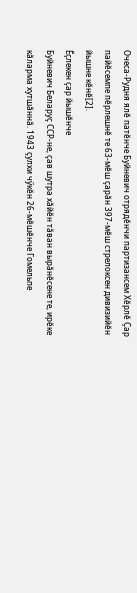Очеса-Рудня ялӗ патӗнче Буйневич отрядӗнчи партизансем Хӗрлӗ Ҫар пайӗсемпе пӗрлешнӗ те 63-мӗш ҫарӑн 397-мӗш стрелоксен дивизийӗн йышне кӗнӗ[2].
Ӗҫлекен ҫар йышӗнче
Буйневич Беларуҫ ССР-не, ҫав шутра хӑйӗн тӑван вырӑнӗсене те, ирӗке кӑларма хутшӑннӑ. 1943 ҫулхи чӳкӗн 26-мӗшӗнче Гомельпе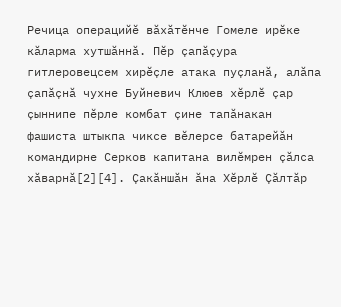Речица операцийӗ вӑхӑтӗнче Гомеле ирӗке кӑларма хутшӑннӑ. Пӗр ҫапӑҫура гитлеровецсем хирӗҫле атака пуҫланӑ, алӑпа ҫапӑҫнӑ чухне Буйневич Клюев хӗрлӗ ҫар ҫыннипе пӗрле комбат ҫине тапӑнакан фашиста штыкпа чиксе вӗлерсе батарейӑн командирне Серков капитана вилӗмрен ҫӑлса хӑварнӑ[2][4]. Ҫакӑншӑн ӑна Хӗрлӗ Ҫӑлтӑр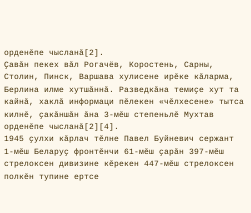орденӗпе чысланӑ[2].
Ҫавӑн пекех вӑл Рогачёв, Коростень, Сарны, Столин, Пинск, Варшава хулисене ирӗке кӑларма, Берлина илме хутшӑннӑ. Разведкӑна темиҫе хут та кайнӑ, хаклӑ информаци пӗлекен «чӗлхесене» тытса килнӗ, ҫакӑншӑн ӑна 3-мӗш степеньлӗ Мухтав орденӗпе чысланӑ[2][4].
1945 ҫулхи кӑрлач тӗлне Павел Буйневич сержант 1-мӗш Беларуҫ фронтӗнчи 61-мӗш ҫарӑн 397-мӗш стрелоксен дивизине кӗрекен 447-мӗш стрелоксен полкӗн тупине ертсе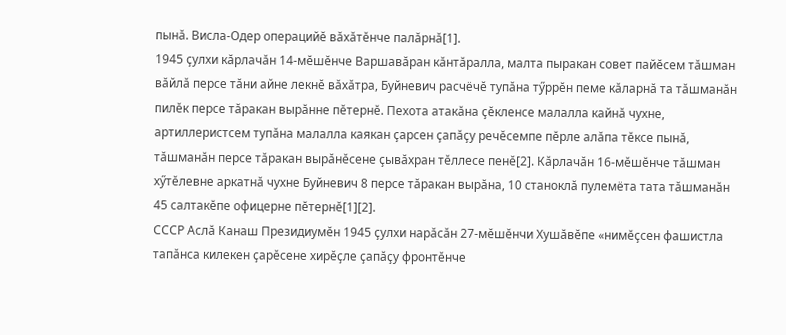пынӑ. Висла-Одер операцийӗ вӑхӑтӗнче палӑрнӑ[1].
1945 ҫулхи кӑрлачӑн 14-мӗшӗнче Варшавӑран кӑнтӑралла, малта пыракан совет пайӗсем тӑшман вӑйлӑ персе тӑни айне лекнӗ вӑхӑтра, Буйневич расчёчӗ тупӑна тӳррӗн пеме кӑларнӑ та тӑшманӑн пилӗк персе тӑракан вырӑнне пӗтернӗ. Пехота атакӑна ҫӗкленсе малалла кайнӑ чухне, артиллеристсем тупӑна малалла каякан ҫарсен ҫапӑҫу речӗсемпе пӗрле алӑпа тӗксе пынӑ, тӑшманӑн персе тӑракан вырӑнӗсене ҫывӑхран тӗллесе пенӗ[2]. Кӑрлачӑн 16-мӗшӗнче тӑшман хӳтӗлевне аркатнӑ чухне Буйневич 8 персе тӑракан вырӑна, 10 станоклӑ пулемёта тата тӑшманӑн 45 салтакӗпе офицерне пӗтернӗ[1][2].
СССР Аслӑ Канаш Президиумӗн 1945 ҫулхи нарӑсӑн 27-мӗшӗнчи Хушӑвӗпе «нимӗҫсен фашистла тапӑнса килекен ҫарӗсене хирӗҫле ҫапӑҫу фронтӗнче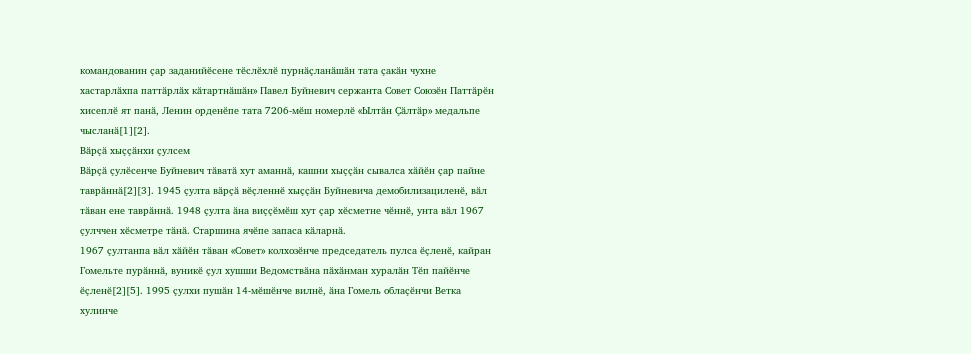командованин ҫар заданийӗсене тӗслӗхлӗ пурнӑҫланӑшӑн тата ҫакӑн чухне хастарлӑхпа паттӑрлӑх кӑтартнӑшӑн» Павел Буйневич сержанта Совет Союзӗн Паттӑрӗн хисеплӗ ят панӑ, Ленин орденӗпе тата 7206-мӗш номерлӗ «Ылтӑн Ҫӑлтӑр» медальпе чысланӑ[1][2].
Вӑрҫӑ хыҫҫӑнхи ҫулсем
Вӑрҫӑ ҫулӗсенче Буйневич тӑватӑ хут аманнӑ, кашни хыҫҫӑн сывалса хӑйӗн ҫар пайне таврӑннӑ[2][3]. 1945 ҫулта вӑрҫӑ вӗҫленнӗ хыҫҫӑн Буйневича демобилизациленӗ, вӑл тӑван ене таврӑннӑ. 1948 ҫулта ӑна виҫҫӗмӗш хут ҫар хӗсметне чӗннӗ, унта вӑл 1967 ҫулччен хӗсметре тӑнӑ. Старшина ячӗпе запаса кӑларнӑ.
1967 ҫултанпа вӑл хӑйӗн тӑван «Совет» колхозӗнче председатель пулса ӗҫленӗ, кайран Гомельте пурӑннӑ, вуникӗ ҫул хушши Ведомствӑна пӑхӑнман хуралӑн Тӗп пайӗнче ӗҫленӗ[2][5]. 1995 ҫулхи пушӑн 14-мӗшӗнче вилнӗ, ӑна Гомель облаҫӗнчи Ветка хулинче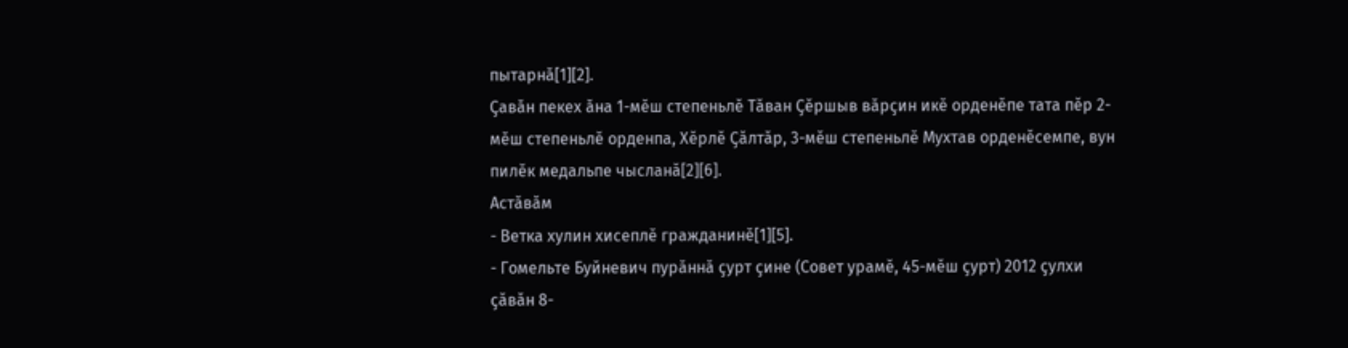пытарнӑ[1][2].
Ҫавӑн пекех ӑна 1-мӗш степеньлӗ Тӑван Ҫӗршыв вӑрҫин икӗ орденӗпе тата пӗр 2-мӗш степеньлӗ орденпа, Хӗрлӗ Ҫӑлтӑр, 3-мӗш степеньлӗ Мухтав орденӗсемпе, вун пилӗк медальпе чысланӑ[2][6].
Астӑвӑм
- Ветка хулин хисеплӗ гражданинӗ[1][5].
- Гомельте Буйневич пурӑннӑ ҫурт ҫине (Совет урамӗ, 45-мӗш ҫурт) 2012 ҫулхи ҫӑвӑн 8-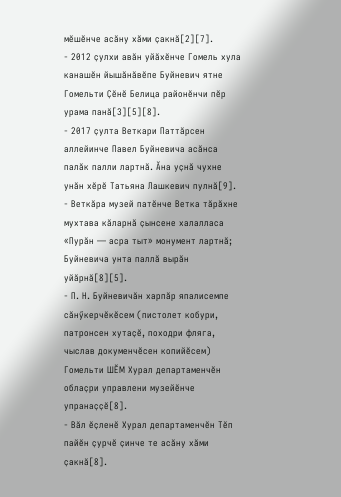мӗшӗнче асӑну хӑми ҫакнӑ[2][7].
- 2012 ҫулхи авӑн уйӑхӗнче Гомель хула канашӗн йышӑнӑвӗпе Буйневич ятне Гомельти Ҫӗнӗ Белица районӗнчи пӗр урама панӑ[3][5][8].
- 2017 ҫулта Веткари Паттӑрсен аллейинче Павел Буйневича асӑнса палӑк палли лартнӑ. Ӑна уҫнӑ чухне унӑн хӗрӗ Татьяна Лашкевич пулнӑ[9].
- Веткӑра музей патӗнче Ветка тӑрӑхне мухтава кӑларнӑ ҫынсене халалласа «Пурӑн — асра тыт» монумент лартнӑ; Буйневича унта паллӑ вырӑн уйӑрнӑ[8][5].
- П. Н. Буйневичӑн харпӑр япалисемпе сӑнӳкерчӗкӗсем (пистолет кобури, патронсен хутаҫӗ, походри фляга, чыслав докуменчӗсен копийӗсем) Гомельти ШӖМ Хурал департаменчӗн облаҫри управлени музейӗнче упранаҫҫӗ[8].
- Вӑл ӗҫленӗ Хурал департаменчӗн Тӗп пайӗн ҫурчӗ ҫинче те асӑну хӑми ҫакнӑ[8].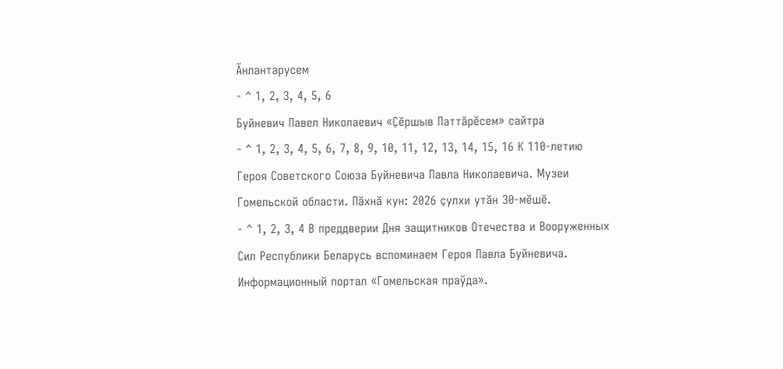Ӑнлантарусем
- ^ 1, 2, 3, 4, 5, 6
Буйневич Павел Николаевич «Ҫӗршыв Паттӑрӗсем» сайтра
- ^ 1, 2, 3, 4, 5, 6, 7, 8, 9, 10, 11, 12, 13, 14, 15, 16 К 110-летию Героя Советского Союза Буйневича Павла Николаевича. Музеи Гомельской области. Пӑхнӑ кун: 2026 ҫулхи утӑн 30-мӗшӗ.
- ^ 1, 2, 3, 4 В преддверии Дня защитников Отечества и Вооруженных Сил Республики Беларусь вспоминаем Героя Павла Буйневича. Информационный портал «Гомельская праўда».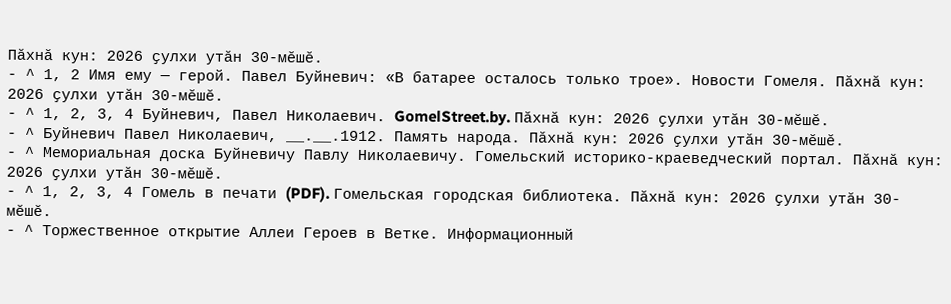Пӑхнӑ кун: 2026 ҫулхи утӑн 30-мӗшӗ.
- ^ 1, 2 Имя ему — герой. Павел Буйневич: «В батарее осталось только трое». Новости Гомеля. Пӑхнӑ кун: 2026 ҫулхи утӑн 30-мӗшӗ.
- ^ 1, 2, 3, 4 Буйневич, Павел Николаевич. GomelStreet.by. Пӑхнӑ кун: 2026 ҫулхи утӑн 30-мӗшӗ.
- ^ Буйневич Павел Николаевич, __.__.1912. Память народа. Пӑхнӑ кун: 2026 ҫулхи утӑн 30-мӗшӗ.
- ^ Мемориальная доска Буйневичу Павлу Николаевичу. Гомельский историко-краеведческий портал. Пӑхнӑ кун: 2026 ҫулхи утӑн 30-мӗшӗ.
- ^ 1, 2, 3, 4 Гомель в печати (PDF). Гомельская городская библиотека. Пӑхнӑ кун: 2026 ҫулхи утӑн 30-мӗшӗ.
- ^ Торжественное открытие Аллеи Героев в Ветке. Информационный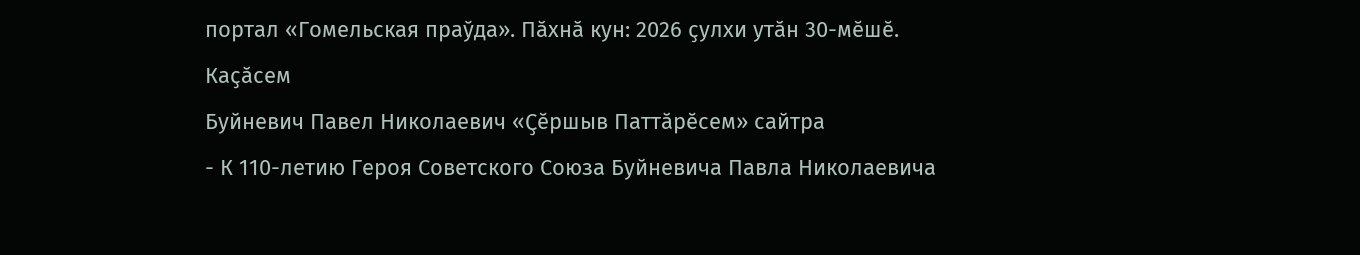портал «Гомельская праўда». Пӑхнӑ кун: 2026 ҫулхи утӑн 30-мӗшӗ.
Каҫӑсем
Буйневич Павел Николаевич «Ҫӗршыв Паттӑрӗсем» сайтра
- К 110-летию Героя Советского Союза Буйневича Павла Николаевича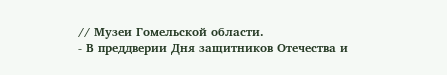// Музеи Гомельской области.
- В преддверии Дня защитников Отечества и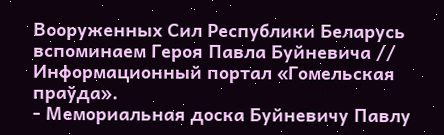Вооруженных Сил Республики Беларусь вспоминаем Героя Павла Буйневича // Информационный портал «Гомельская праўда».
- Мемориальная доска Буйневичу Павлу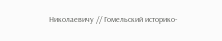Николаевичу // Гомельский историко-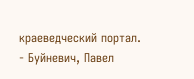краеведческий портал.
- Буйневич, Павел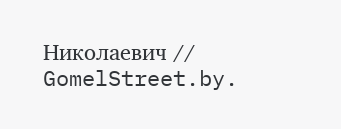Николаевич // GomelStreet.by.